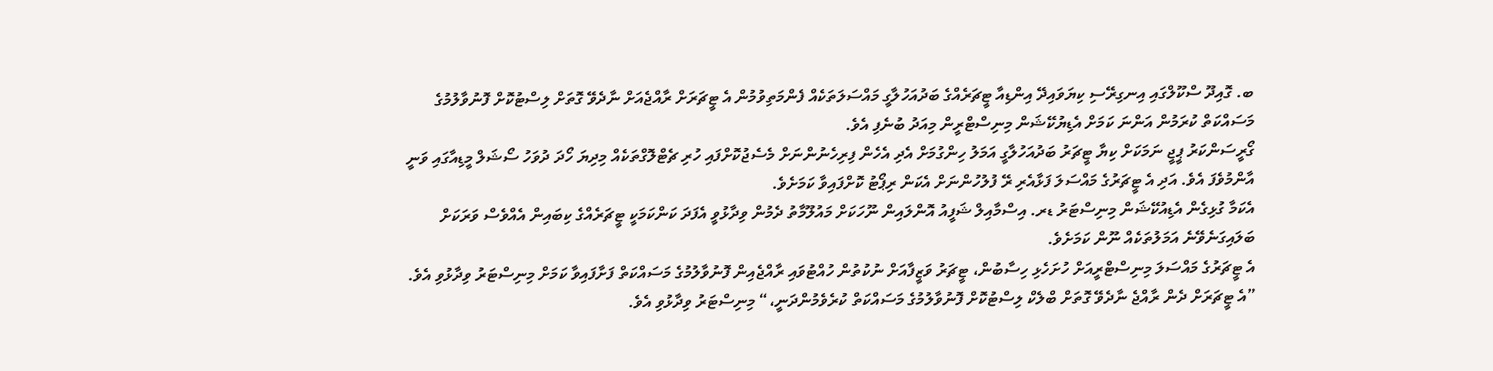ބ. ގޮއިދޫ ސްކޫލްގައި އިނގިރޭސި ކިޔަވައިދޭ އިންޑިއާ ޓީޗަރެއްގެ ބަދުއަހުލާގީ މައްސަލަތަކެއް ފެންމަތިވުމުން އެ ޓީޗަރަށް ރާއްޖެއަށް ނާދެވޭ ގޮތަށް ލިސްޓުކޮށް ފޮނުވާލުމުގެ މަސައްކަތް ކުރަމުން އަންނަ ކަމަށް އެޑިޔުކޭޝަން މިނިސްޓްރީން މިއަދު ބުނެފި އެވެ.
ގޯރީސަންކަރު ޕީޖީ ނަމަކަށް ކިޔާ ޓީޗަރު ބަދުއަހުލާގީ އަމަލު ހިންގުމަށް އެދި އެހެން ފިރިހެނުންނަށް މެސެޖުކޮށްފައި ހުރި ޗެޓްލޮގްތަކެއް މިދިޔަ ހޯދަ ދުވަހު ސޯޝަލް މީޑިއާގައި ވަނީ އާންމުވެފަ އެވެ. އަދި އެ ޓީޗަރުގެ މައްސަލަ ފަޅާއެރި ރޭ ފުލުހުންނަށް އެކަން ރިޕޯޓު ކޮށްފައިވާ ކަމަށެވެ.
އެކަމާ ގުޅިގެން އެޑިއުކޭޝަން މިނިސްޓަރު ޑރ. އިސްމާއިލް ޝަފީއު އޮންލައިން ނޫހަކަށް މައުލޫމާތު ދެމުން ވިދާޅުވީ އެފަދަ ކަންކަމަކީ ޓީޗަރެއްގެ ކިބައިން އެއްވެސް ވަރަކަށް ބަލައިގަނެވޭނެ އަމަލުތަކެއް ނޫން ކަމަށެވެ.
އެ ޓީޗަރުގެ މައްސަލަ މިނިސްޓްރީއަށް ހުށަހެޅި ހިސާބުން، ޓީޗަރު ވަޒީފާއަށް ނުކުތުން ހުއްޓުވައި ރާއްޖެއިން ފޮނުވާލުމުގެ މަސައްކަތް ފަށާފައިވާ ކަމަށް މިނިސްޓަރު ވިދާޅުވި އެވެ.
”އެ ޓީޗަރަށް ދެން ރާއްޖެ ނާދެވޭ ގޮތަށް ބްލެކް ލިސްޓުކޮށް ފޮނުވާލުމުގެ މަސައްކަތް ކުރެވެމުންދަނީ،“ މިނިސްޓަރު ވިދާޅުވި އެވެ.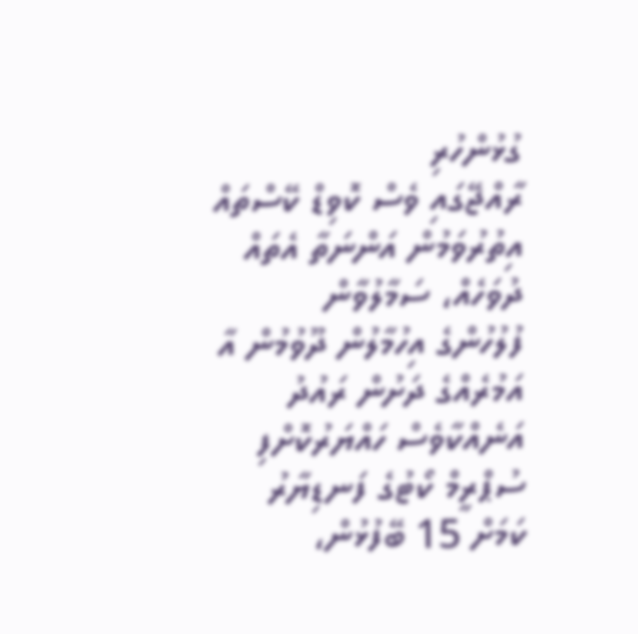ގުޅުންހުރި
ރާއްޖޭގައި ވެސް ކޮވިޑް ކޭސްތައް އިތުރުވަމުން އަންނަތާ އެތައް ދުވަހެއް، ސަމާލުވާން
ފުލުހުންގެ އިހުމާލުން ދޫވުމުން އާ އަމުރެއްގެ ދަށުން ރައުދު އަނެއްކާވެސް ހައްޔަރުކޮށްފި
ސުޕްރީމް ކޯޓުގެ ފަނޑިޔާރު ކަމަށް 15 ބޭފުޅުން،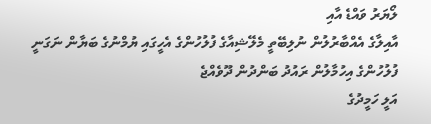ލޯޔަރު ވައްޑެ އާއި
އާއިލާގެ އެއްބާރުލުން ނުލިބޭތީ މެލޭޝިއާގެ ފުލުހުންގެ އެހީގައި ޔުމްނުގެ ބަޔާން ނަގަނީ
ފުލުހުންގެ އިހުމާލުން ރައުދު ބަންދުން ދޫވެއްޖެ
އަލީ ހަމީދުގެ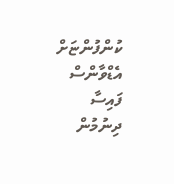ކުންފުންޏަށް އެޑްވާންސް ފައިސާ ދިނުމުން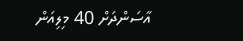އާސަންދަށް 40 މިލިއަން